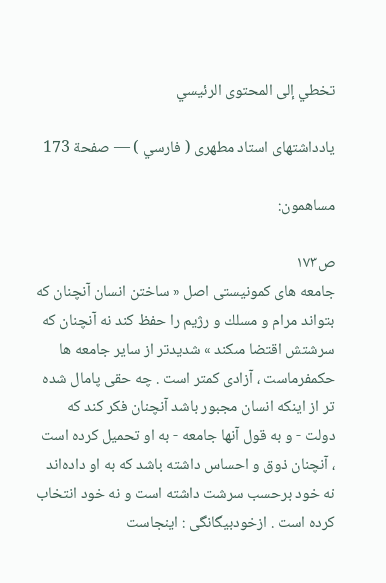تخطي إلى المحتوى الرئيسي

يادداشتهاى استاد مطهرى ( فارسي ) — صفحة 173

مساهمون:

ص١٧٣
جامعه هاى كمونيستى اصل « ساختن انسان آنچنان كه بتواند مرام و مسلك و رژيم را حفظ كند نه آنچنان كه سرشتش اقتضا مىكند » شديدتر از ساير جامعه ها حكمفرماست ، آزادى كمتر است . چه حقى پامال شده تر از اينكه انسان مجبور باشد آنچنان فكر كند كه دولت - و به قول آنها جامعه - به او تحميل كرده است ، آنچنان ذوق و احساس داشته باشد كه به او داده‌اند نه خود برحسب سرشت داشته است و نه خود انتخاب كرده است . ازخودبيگانگى : اينجاست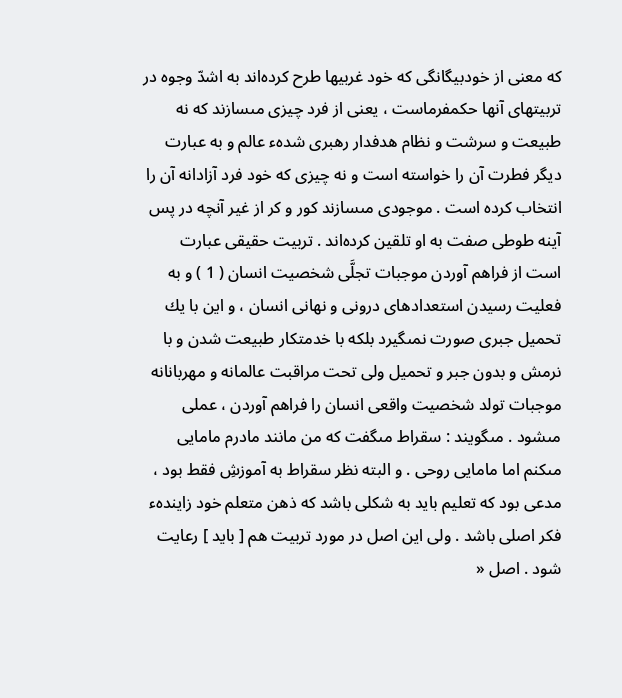كه معنى از خودبيگانگى كه خود غربيها طرح كرده‌اند به اشدّ وجوه در تربيتهاى آنها حكمفرماست ، يعنى از فرد چيزى مىسازند كه نه طبيعت و سرشت و نظام هدفدار رهبرى شدهء عالم و به عبارت ديگر فطرت آن را خواسته است و نه چيزى كه خود فرد آزادانه آن را انتخاب كرده است . موجودى مىسازند كور و كر از غير آنچه در پس آينه طوطى صفت به او تلقين كرده‌اند . تربيت حقيقى عبارت است از فراهم آوردن موجبات تجلَّى شخصيت انسان ( 1 ) و به فعليت رسيدن استعدادهاى درونى و نهانى انسان ، و اين با يك تحميل جبرى صورت نمىگيرد بلكه با خدمتكار طبيعت شدن و با نرمش و بدون جبر و تحميل ولى تحت مراقبت عالمانه و مهربانانه موجبات تولد شخصيت واقعى انسان را فراهم آوردن ، عملى مىشود . مىگويند : سقراط مىگفت كه من مانند مادرم مامايى مىكنم اما مامايى روحى . و البته نظر سقراط به آموزشِ فقط بود ، مدعى بود كه تعليم بايد به شكلى باشد كه ذهن متعلم خود زايندهء فكر اصلى باشد . ولى اين اصل در مورد تربيت هم [ بايد ] رعايت شود . اصل «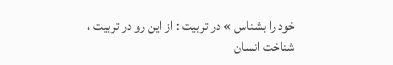خود را بشناس » در تربيت : از اين رو در تربيت ، شناخت انسان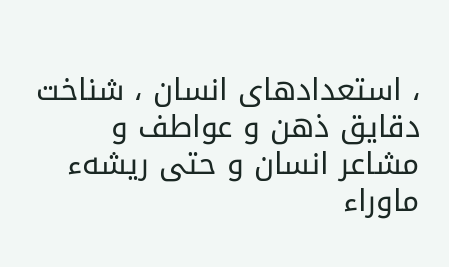، استعدادهاى انسان ، شناخت دقايق ذهن و عواطف و مشاعر انسان و حتى ريشهء ماوراء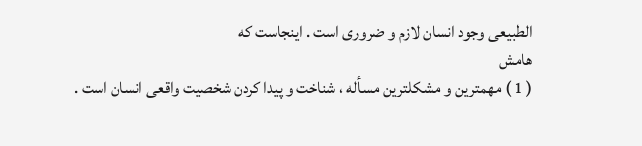الطبيعى وجود انسان لازم و ضرورى است . اينجاست كه
هامش
( 1 ) مهمترين و مشكلترين مسأله ، شناخت و پيدا كردن شخصيت واقعى انسان است .